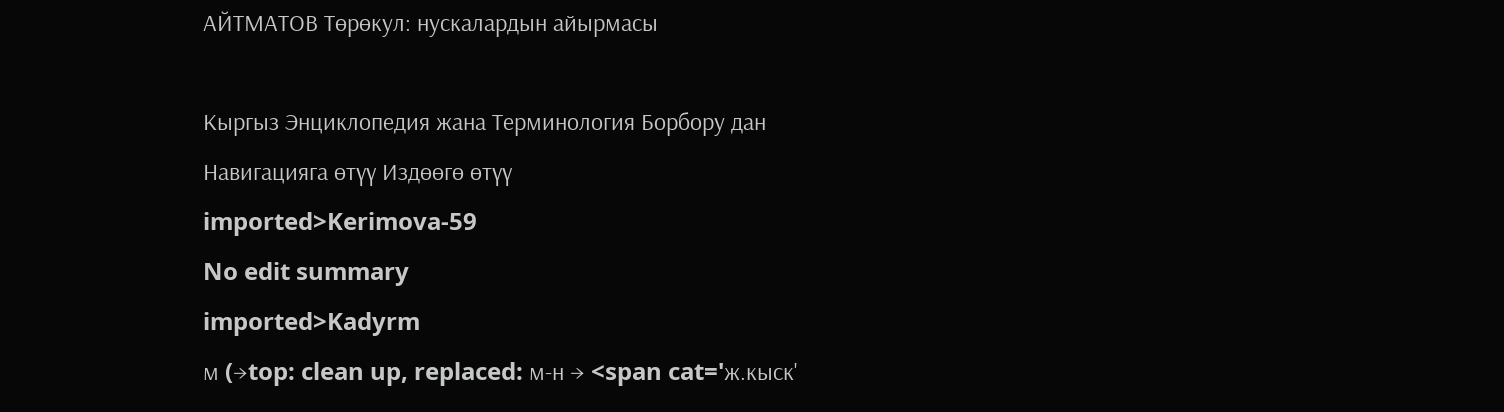АЙТМАТОВ Төрөкул: нускалардын айырмасы

Кыргыз Энциклопедия жана Терминология Борбору дан
Навигацияга өтүү Издөөгө өтүү
imported>Kerimova-59
No edit summary
imported>Kadyrm
м (→top: clean up, replaced: м‑н → <span cat='ж.кыск'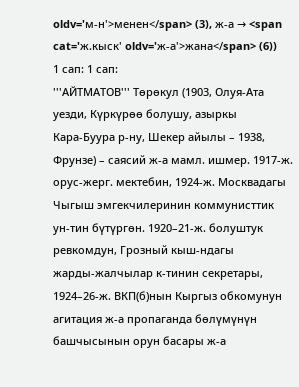oldv='м‑н'>менен</span> (3), ж‑а → <span cat='ж.кыск' oldv='ж‑а'>жана</span> (6))
1 сап: 1 сап:
'''АЙТМАТОВ''' Төрөкул (1903, Олуя‑Ата уезди, Күркүрөө болушу, азыркы Кара‑Буура р‑ну, Шекер айылы – 1938, Фрунзе) – саясий ж‑а мамл. ишмер. 1917‑ж. орус‑жерг. мектебин, 1924‑ж. Москвадагы Чыгыш эмгекчилеринин коммунисттик ун‑тин бүтүргөн. 1920–21‑ж. болуштук ревкомдун, Грозный кыш‑ндагы жарды‑жалчылар к‑тинин секретары, 1924–26‑ж. ВКП(б)нын Кыргыз обкомунун агитация ж‑а пропаганда бөлүмүнүн башчысынын орун басары ж‑а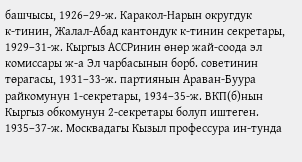башчысы, 1926–29‑ж. Каракол‑Нарын округдук к‑тинин, Жалал‑Абад кантондук к‑тинин секретары, 1929–31‑ж. Кыргыз АССРинин өнөр жай‑соода эл комиссары ж‑а Эл чарбасынын борб. советинин төрагасы, 1931–33‑ж. партиянын Араван-Буура райкомунун 1‑секретары, 1934–35‑ж. ВКП(б)нын Кыргыз обкомунун 2‑секретары болуп иштеген. 1935–37‑ж. Москвадагы Кызыл профессура ин‑тунда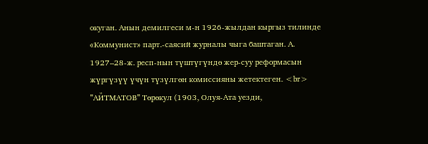окуган. Анын демилгеси м‑н 1926‑жылдан кыргыз тилинде «Коммунист» парт.-саясий журналы чыга баштаган. А. 1927–28‑ж. респ‑нын түштүгүндө жер‑суу реформасын жүргүзүү үчүн түзүлгөн комиссияны жетектеген. <br>
'''АЙТМАТОВ''' Төрөкул (1903, Олуя‑Ата уезди,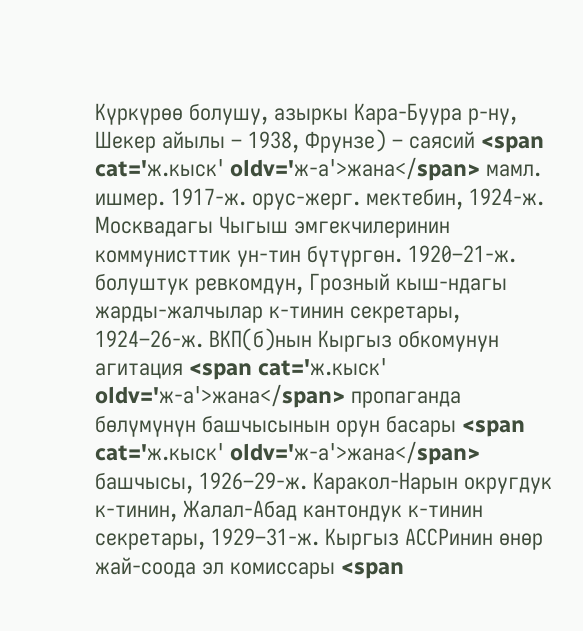Күркүрөө болушу, азыркы Кара‑Буура р‑ну, Шекер айылы – 1938, Фрунзе) – саясий <span cat='ж.кыск' oldv='ж‑а'>жана</span> мамл. ишмер. 1917‑ж. орус‑жерг. мектебин, 1924‑ж. Москвадагы Чыгыш эмгекчилеринин коммунисттик ун‑тин бүтүргөн. 1920–21‑ж. болуштук ревкомдун, Грозный кыш‑ндагы жарды‑жалчылар к‑тинин секретары, 1924–26‑ж. ВКП(б)нын Кыргыз обкомунун агитация <span cat='ж.кыск' oldv='ж‑а'>жана</span> пропаганда бөлүмүнүн башчысынын орун басары <span cat='ж.кыск' oldv='ж‑а'>жана</span> башчысы, 1926–29‑ж. Каракол‑Нарын округдук к‑тинин, Жалал‑Абад кантондук к‑тинин секретары, 1929–31‑ж. Кыргыз АССРинин өнөр жай‑соода эл комиссары <span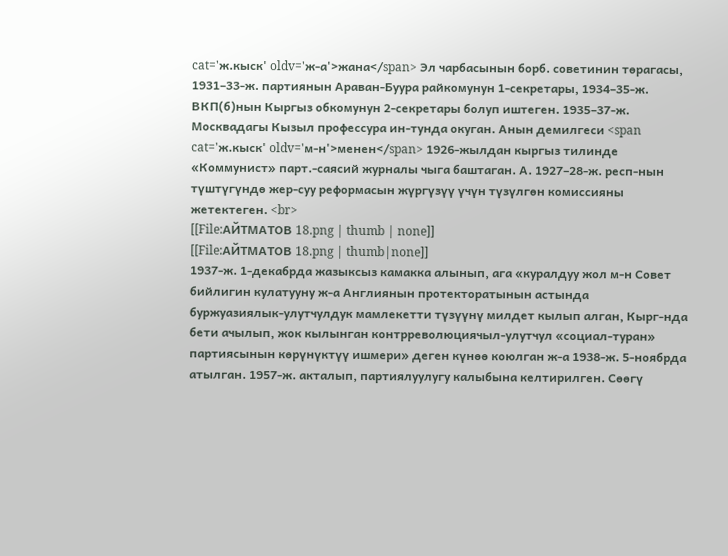cat='ж.кыск' oldv='ж‑а'>жана</span> Эл чарбасынын борб. советинин төрагасы, 1931–33‑ж. партиянын Араван-Буура райкомунун 1‑секретары, 1934–35‑ж. ВКП(б)нын Кыргыз обкомунун 2‑секретары болуп иштеген. 1935–37‑ж. Москвадагы Кызыл профессура ин‑тунда окуган. Анын демилгеси <span cat='ж.кыск' oldv='м‑н'>менен</span> 1926‑жылдан кыргыз тилинде «Коммунист» парт.-саясий журналы чыга баштаган. А. 1927–28‑ж. респ‑нын түштүгүндө жер‑суу реформасын жүргүзүү үчүн түзүлгөн комиссияны жетектеген. <br>
[[File:АЙТМАТОВ 18.png | thumb | none]]
[[File:АЙТМАТОВ 18.png | thumb|none]]
1937‑ж. 1‑декабрда жазыксыз камакка алынып, ага «куралдуу жол м‑н Совет бийлигин кулатууну ж‑а Англиянын протекторатынын астында буржуазиялык‑улутчулдук мамлекетти түзүүнү милдет кылып алган, Кырг‑нда бети ачылып, жок кылынган контрреволюциячыл‑улутчул «социал‑туран» партиясынын көрүнүктүү ишмери» деген күнөө коюлган ж‑а 1938‑ж. 5‑ноябрда атылган. 1957‑ж. акталып, партиялуулугу калыбына келтирилген. Сөөгү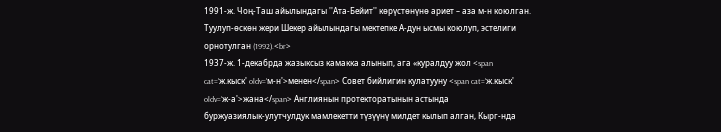1991‑ж. Чоң‑Таш айылындагы ''Ата‑Бейит'' көрүстөнүнө ариет – аза м‑н коюлган. Туулуп‑өскөн жери Шекер айылындагы мектепке А‑дун ысмы коюлуп, эстелиги орнотулган (1992).<br>
1937‑ж. 1‑декабрда жазыксыз камакка алынып, ага «куралдуу жол <span cat='ж.кыск' oldv='м‑н'>менен</span> Совет бийлигин кулатууну <span cat='ж.кыск' oldv='ж‑а'>жана</span> Англиянын протекторатынын астында буржуазиялык‑улутчулдук мамлекетти түзүүнү милдет кылып алган, Кырг‑нда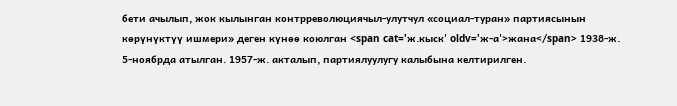бети ачылып, жок кылынган контрреволюциячыл‑улутчул «социал‑туран» партиясынын көрүнүктүү ишмери» деген күнөө коюлган <span cat='ж.кыск' oldv='ж‑а'>жана</span> 1938‑ж. 5‑ноябрда атылган. 1957‑ж. акталып, партиялуулугу калыбына келтирилген.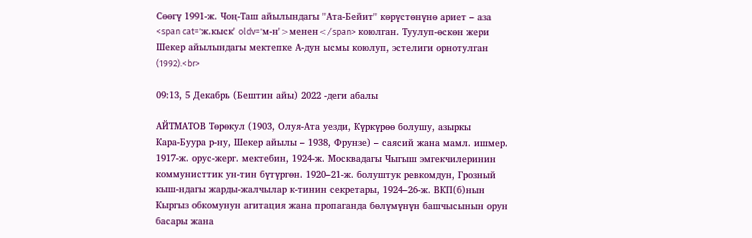Сөөгү 1991‑ж. Чоң‑Таш айылындагы ''Ата‑Бейит'' көрүстөнүнө ариет – аза <span cat='ж.кыск' oldv='м‑н'>менен</span> коюлган. Туулуп‑өскөн жери Шекер айылындагы мектепке А‑дун ысмы коюлуп, эстелиги орнотулган (1992).<br>

09:13, 5 Декабрь (Бештин айы) 2022 -деги абалы

АЙТМАТОВ Төрөкул (1903, Олуя‑Ата уезди, Күркүрөө болушу, азыркы Кара‑Буура р‑ну, Шекер айылы – 1938, Фрунзе) – саясий жана мамл. ишмер. 1917‑ж. орус‑жерг. мектебин, 1924‑ж. Москвадагы Чыгыш эмгекчилеринин коммунисттик ун‑тин бүтүргөн. 1920–21‑ж. болуштук ревкомдун, Грозный кыш‑ндагы жарды‑жалчылар к‑тинин секретары, 1924–26‑ж. ВКП(б)нын Кыргыз обкомунун агитация жана пропаганда бөлүмүнүн башчысынын орун басары жана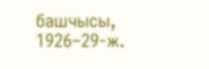башчысы, 1926–29‑ж.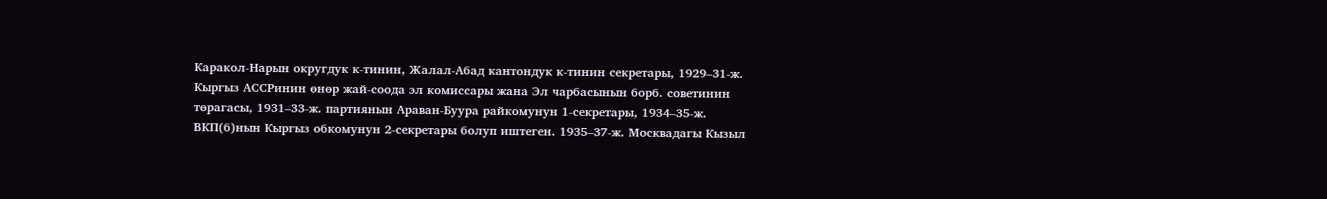Каракол‑Нарын округдук к‑тинин, Жалал‑Абад кантондук к‑тинин секретары, 1929–31‑ж. Кыргыз АССРинин өнөр жай‑соода эл комиссары жана Эл чарбасынын борб. советинин төрагасы, 1931–33‑ж. партиянын Араван-Буура райкомунун 1‑секретары, 1934–35‑ж. ВКП(б)нын Кыргыз обкомунун 2‑секретары болуп иштеген. 1935–37‑ж. Москвадагы Кызыл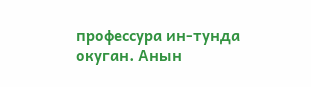профессура ин‑тунда окуган. Анын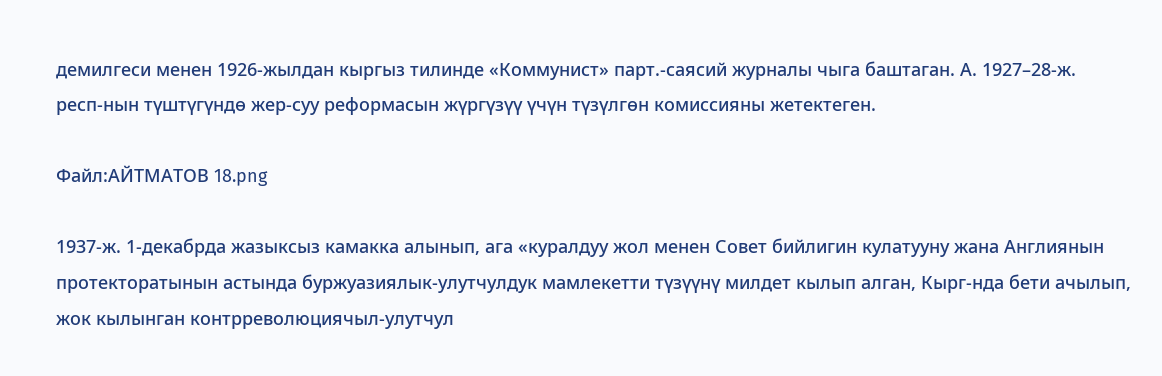демилгеси менен 1926‑жылдан кыргыз тилинде «Коммунист» парт.-саясий журналы чыга баштаган. А. 1927–28‑ж. респ‑нын түштүгүндө жер‑суу реформасын жүргүзүү үчүн түзүлгөн комиссияны жетектеген.

Файл:АЙТМАТОВ 18.png

1937‑ж. 1‑декабрда жазыксыз камакка алынып, ага «куралдуу жол менен Совет бийлигин кулатууну жана Англиянын протекторатынын астында буржуазиялык‑улутчулдук мамлекетти түзүүнү милдет кылып алган, Кырг‑нда бети ачылып, жок кылынган контрреволюциячыл‑улутчул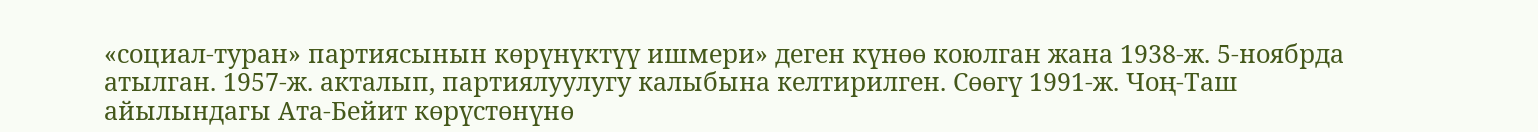«социал‑туран» партиясынын көрүнүктүү ишмери» деген күнөө коюлган жана 1938‑ж. 5‑ноябрда атылган. 1957‑ж. акталып, партиялуулугу калыбына келтирилген. Сөөгү 1991‑ж. Чоң‑Таш айылындагы Ата‑Бейит көрүстөнүнө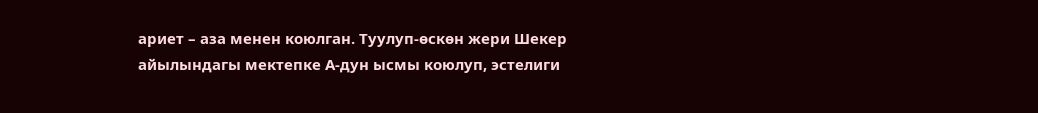ариет – аза менен коюлган. Туулуп‑өскөн жери Шекер айылындагы мектепке А‑дун ысмы коюлуп, эстелиги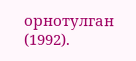орнотулган (1992).